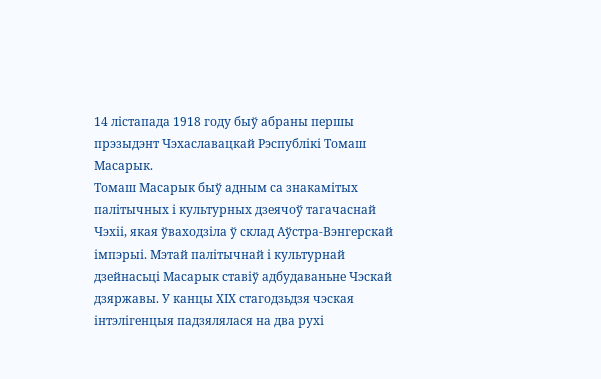14 лістапада 1918 году быў абраны першы прэзыдэнт Чэхаславацкай Рэспублікі Томаш Масарык.
Томаш Масарык быў адным са знакамітых палітычных і культурных дзеячоў тагачаснай Чэхіі, якая ўваходзіла ў склад Аўстра-Вэнгерскай імпэрыі. Мэтай палітычнай і культурнай дзейнасьці Масарык ставіў адбудаваньне Чэскай дзяржавы. У канцы ХІХ стагодзьдзя чэская інтэлігенцыя падзялялася на два рухі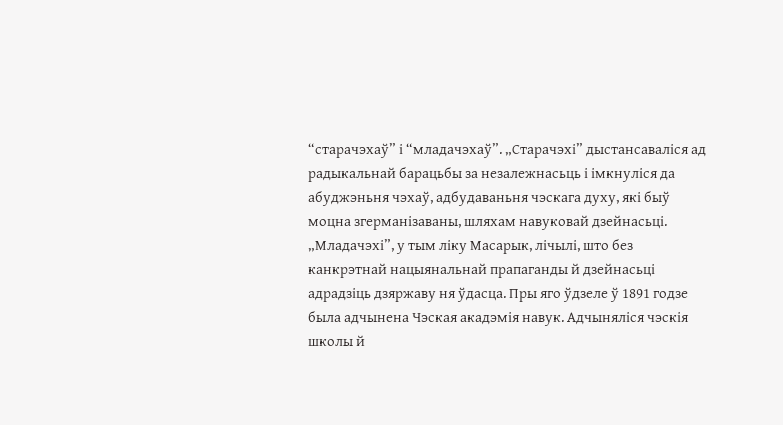“старачэхаў” і “младачэхаў”. „Старачэхі” дыстансаваліся ад радыкальнай барацьбы за незалежнасьць і імкнуліся да абуджэньня чэхаў, адбудаваньня чэскага духу, які быў моцна згерманізаваны, шляхам навуковай дзейнасьці.
„Младачэхі”, у тым ліку Масарык, лічылі, што без канкрэтнай нацыянальнай прапаганды й дзейнасьці адрадзіць дзяржаву ня ўдасца. Пры яго ўдзеле ў 1891 годзе была адчынена Чэская акадэмія навук. Адчыняліся чэскія школы й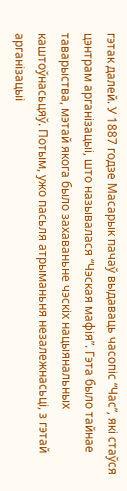гэтак далей. У 1887 годзе Масарык пачаў выдаваць часопіс “Час”, які стаўся цэнтрам арганізацыі, што называлася “Чэская мафія”. Гэта было тайнае таварыства, мэтай якога было захаваньне чэскіх нацыянальных каштоўнасьцяў. Потым, ужо пасьля атрыманьня незалежнасьці, з гэтай арганізацыі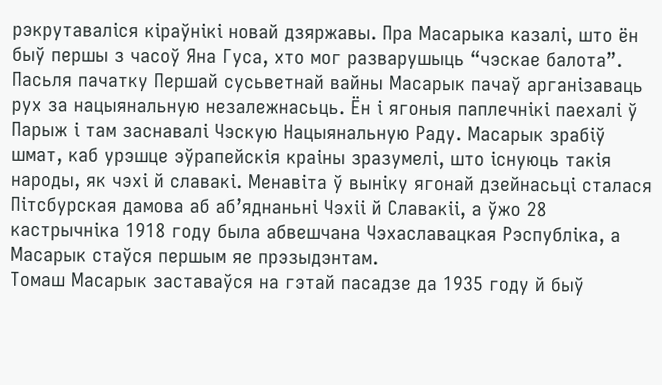рэкрутаваліся кіраўнікі новай дзяржавы. Пра Масарыка казалі, што ён быў першы з часоў Яна Гуса, хто мог разварушыць “чэскае балота”.
Пасьля пачатку Першай сусьветнай вайны Масарык пачаў арганізаваць рух за нацыянальную незалежнасьць. Ён і ягоныя паплечнікі паехалі ў Парыж і там заснавалі Чэскую Нацыянальную Раду. Масарык зрабіў шмат, каб урэшце эўрапейскія краіны зразумелі, што існуюць такія народы, як чэхі й славакі. Менавіта ў выніку ягонай дзейнасьці сталася Пітсбурская дамова аб аб’яднаньні Чэхіі й Славакіі, а ўжо 28 кастрычніка 1918 году была абвешчана Чэхаславацкая Рэспубліка, а Масарык стаўся першым яе прэзыдэнтам.
Томаш Масарык заставаўся на гэтай пасадзе да 1935 году й быў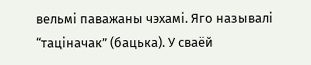вельмі паважаны чэхамі. Яго называлі “таціначак” (бацька). У сваёй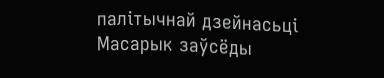палітычнай дзейнасьці Масарык заўсёды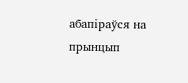абапіраўся на прынцып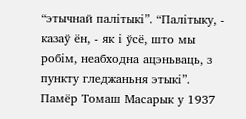“этычнай палітыкі”. “Палітыку, - казаў ён, - як і ўсё, што мы робім, неабходна ацэньваць, з пункту гледжаньня этыкі”.
Памёр Томаш Масарык у 1937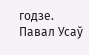годзе.
Павал Усаў